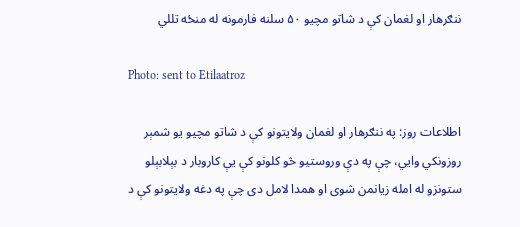ننګرهار او لغمان کې د شاتو مچیو ۵۰ سلنه فارمونه له منځه تللي

Photo: sent to Etilaatroz

اطلاعات روز: په ننګرهار او لغمان ولایتونو کې د شاتو مچیو یو شمېر روزونکي وايي، چې په دې وروستیو څو کلونو کې یې کاروبار د بېلابېلو ستونزو له امله زیانمن شوی او همدا لامل دی چې په دغه ولایتونو کې د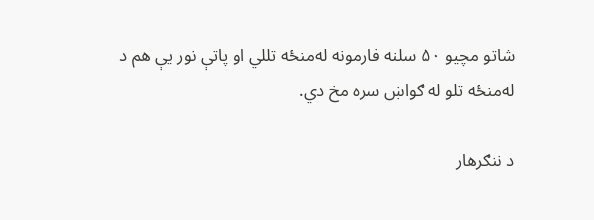شاتو مچیو ۵۰ سلنه فارمونه له‌منځه تللي او پاتې نور یې هم د له‌منځه تلو له ګواښ سره مخ دي.

د ننګرهار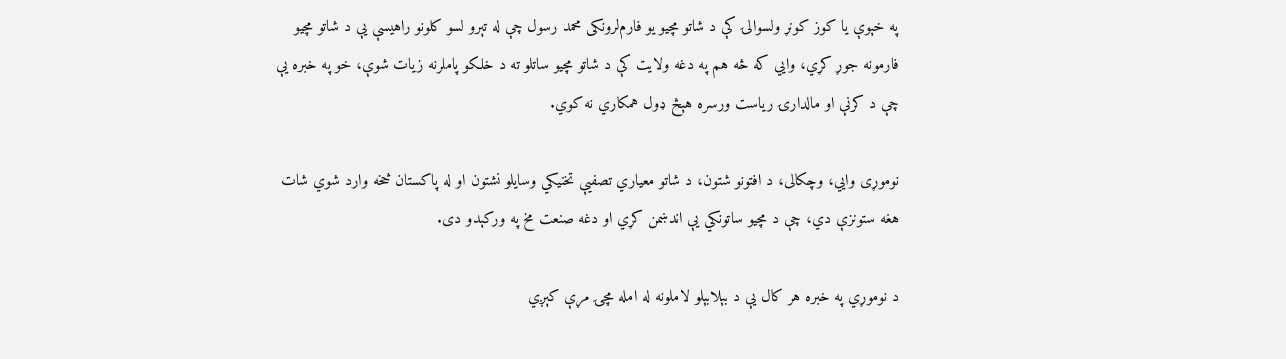په خېوې یا کوز کونړ ولسوالۍ کې د شاتو مچیو یو فارم‌لرونکی محمد رسول چې له تېرو لسو کلونو راهیسې یې د شاتو مچیو فارمونه جوړ کړي، وایي که څه هم په دغه ولایت کې د شاتو مچیو ساتلو ته د خلکو پاملرنه زیات شوې، خو په خبره یې چې د کرنې او مالدارۍ ریاست ورسره هېڅ ډول همکاري نه کوي.

نوموړی وایي، وچکالی، د افتونو شتون، د شاتو معیاري تصفیې تخنیکي وسایلو نشتون او له پاکستان څخه وارد شوي شات هغه ستونزې دي، چې د مچیو ساتونکي یې اندښمن کړي او دغه صنعت مخ په ورکېدو دی.

د نوموړي په خبره هر کال یې د بېلابېلو لاملونه له امله مچۍ مړې کېږي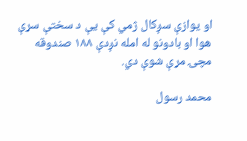او یوازې سږکال ژمي کې یې د سختې سړې هوا او بادونو له امله نږدې ۱۸۸ صندوقه مچۍ مړې شوې دي.

محمد رسول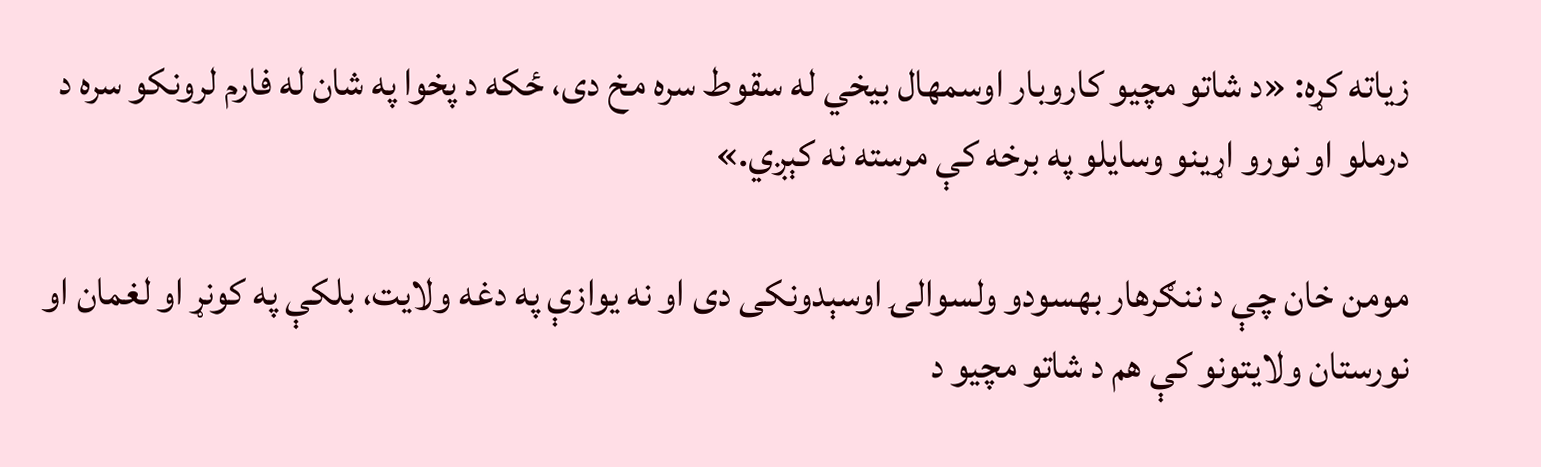زیاته کړه: «د شاتو مچیو کاروبار اوسمهال بیخي له سقوط سره مخ دی، ځکه د پخوا په شان له فارم لرونکو سره د درملو او نورو اړینو وسایلو په برخه کې مرسته نه کېږي.»

مومن خان چې د ننګرهار بهسودو ولسوالۍ اوسېدونکی دی او نه یوازې په دغه ولایت، بلکې په کونړ او لغمان او نورستان ولایتونو کې هم د شاتو مچیو د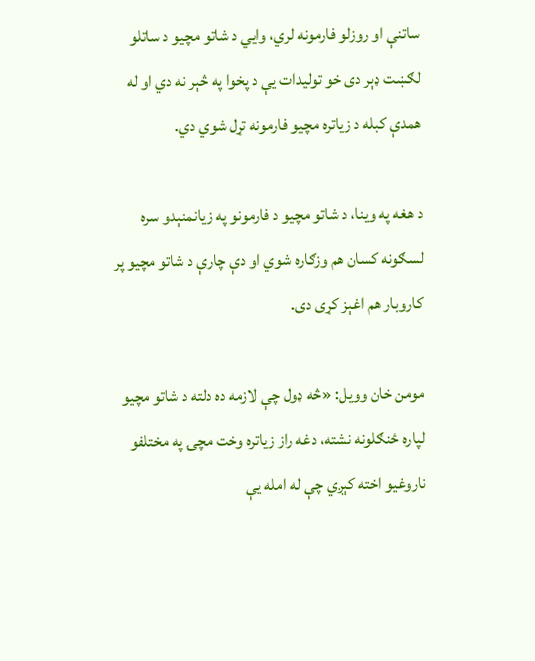ساتنې او روزلو فارمونه لري، وايي د شاتو مچیو د ساتلو لګښت ډېر دی خو تولیدات یې د پخوا په څېر نه دي او له همدې کبله د زیاتره مچیو فارمونه تړل شوي دي.

د هغه په وینا، د شاتو مچیو د فارمونو په زیانمنېدو سره لسګونه کسان هم وزګاره شوي او دې چارې د شاتو مچیو پر کاروبار هم اغېز کړی دی.

مومن خان وویل: «څه ډول چې لازمه ده دلته د شاتو مچیو لپاره ځنګلونه نشته، دغه راز زیاتره وخت مچۍ په مختلفو ناروغیو اخته کېږي چې له امله یې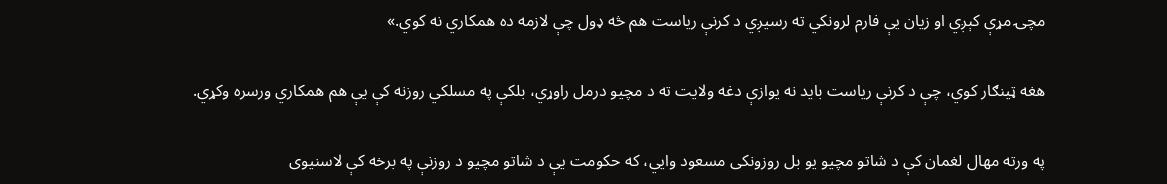مچۍ مړې کېږي او زیان یې فارم لرونکي ته رسیږي د کرنې ریاست هم څه ډول چې لازمه ده همکاري نه کوي.»

هغه ټینګار کوي، چې د کرنې ریاست باید نه یوازې دغه ولایت ته د مچیو درمل راوړي، بلکې په مسلکي روزنه کې یې هم همکاري ورسره وکړي.

په ورته مهال لغمان کې د شاتو مچیو یو بل روزونکی مسعود وايي، که حکومت یې د شاتو مچیو د روزنې په برخه کې لاسنیوی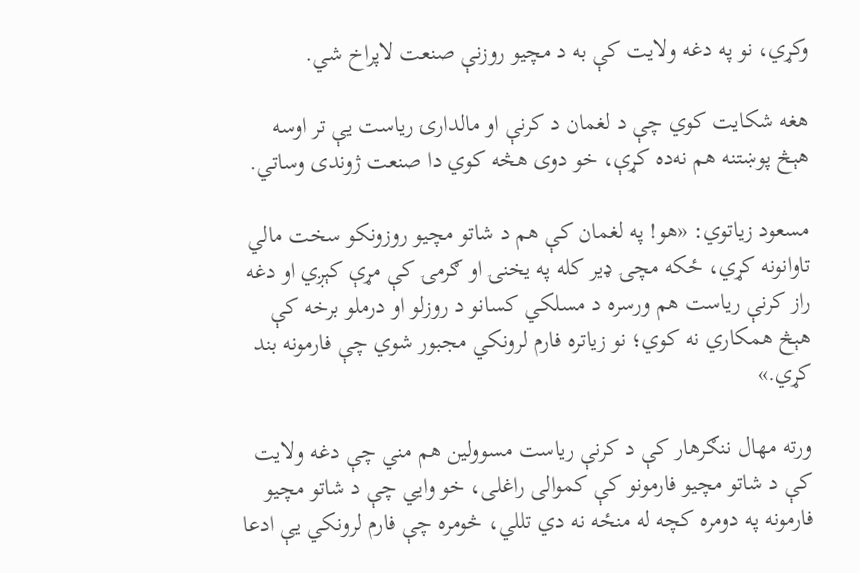وکړي، نو په دغه ولایت کې به د مچیو روزنې صنعت لاپراخ شي.

هغه شکایت کوي چې د لغمان د کرنې او مالدارۍ ریاست یې تر اوسه هېڅ پوښتنه هم نه‌ده کړې، خو دوی هڅه کوي دا صنعت ژوندی وساتي.

مسعود زیاتوي: «هو! په لغمان کې هم د شاتو مچیو روزونکو سخت مالي تاوانونه کړي، ځکه مچۍ ډیر کله په یخنۍ او ګرمۍ کې مړې کېږي او دغه راز کرنې ریاست هم ورسره د مسلکي کسانو د روزلو او درملو برخه کې هېڅ همکاري نه کوي؛ نو زیاتره فارم لرونکي مجبور شوي چې فارمونه بند کړي.»

ورته مهال ننګرهار کې د کرنې ریاست مسوولین هم مني چې دغه ولايت کې د شاتو مچيو فارمونو کې کموالی راغلی، خو وايي چې د شاتو مچیو فارمونه په دومره کچه له منځه نه دي تللي، څومره چې فارم لرونکي یې ادعا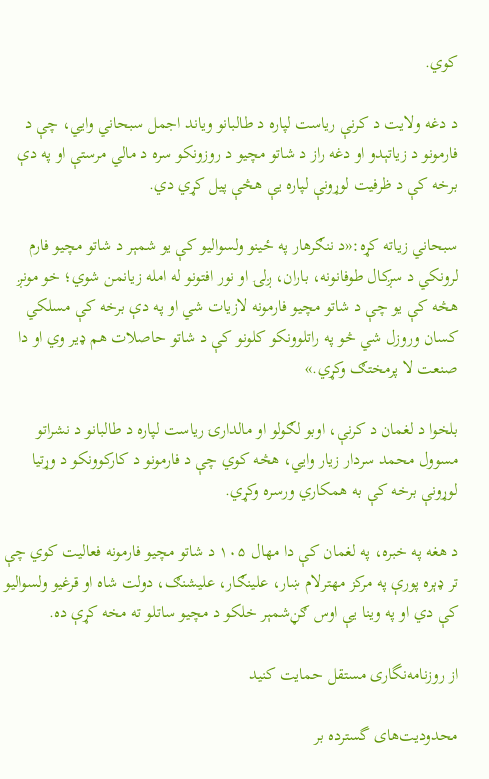کوي.

د دغه ولایت د کرنې ریاست لپاره د طالبانو ویاند اجمل سبحاني وایي، چې د فارمونو د زیاتېدو او دغه راز د شاتو مچیو د روزونکو سره د مالي مرستې او په دې برخه کې د ظرفیت لوړونې لپاره يې هڅې پیل کړي دي.

سبحاني زیاته کړه:«د ننګرهار په ځینو ولسوالیو کې یو شمېر د شاتو مچیو فارم لرونکي د سږکال طوفانونه، باران، ږلۍ او نور افتونو له امله زیانمن شوي؛ خو مونږ هڅه کې یو چې د شاتو مچیو فارمونه لازیات شي او په دې برخه کې مسلکي کسان وروزل شي څو په راتلوونکو کلونو کې د شاتو حاصلات هم ډیر وي او دا صنعت لا پرمختګ وکړي.»

بلخوا د لغمان د کرنې، اوبو لګولو او مالدارۍ ریاست لپاره د طالبانو د نشراتو مسوول محمد سردار زیار وایي، هڅه کوي چې د فارمونو د کارکوونکو د وړتیا لوړونې برخه کې به همکاري ورسره وکړي.

د هغه په خبره، په لغمان کې دا مهال ۱۰۵ د شاتو مچیو فارمونه فعالیت کوي چې تر ډېره پورې په مرکز مهترلام ښار، علینګار، علیشنګ، دولت شاه او قرغیو ولسوالیو کې دي او په وینا یې اوس ګڼ‌شمېر خلکو د مچیو ساتلو ته مخه کړې ده.

از روزنامه‌نگاری مستقل حمایت کنید

محدودیت‌های گسترده بر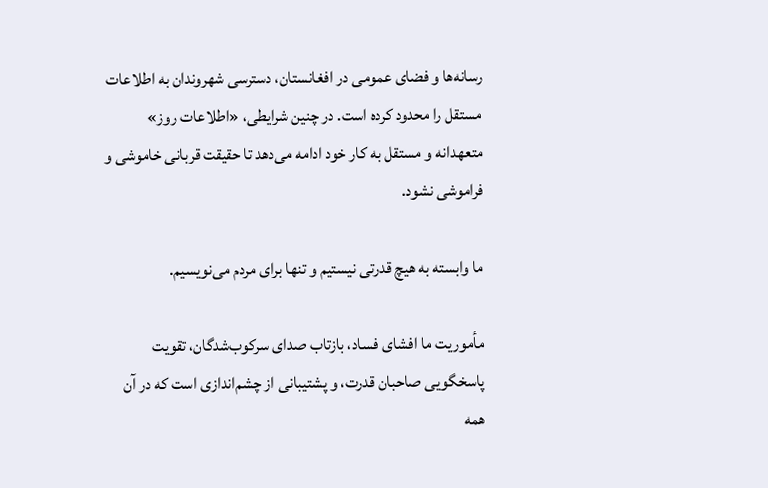رسانه‌ها و فضای عمومی در افغانستان، دسترسی شهروندان به اطلاعات مستقل را محدود کرده است. در چنین شرایطی، «اطلاعات روز» متعهدانه و مستقل به کار خود ادامه می‌دهد تا حقیقت قربانی خاموشی و فراموشی نشود.

ما وابسته به هیچ قدرتی نیستیم و تنها برای مردم می‌نویسیم.

مأموریت ما افشای فساد، بازتاب صدای سرکوب‌شدگان، تقویت پاسخگویی صاحبان قدرت، و پشتیبانی از چشم‌اندازی است که در آن همه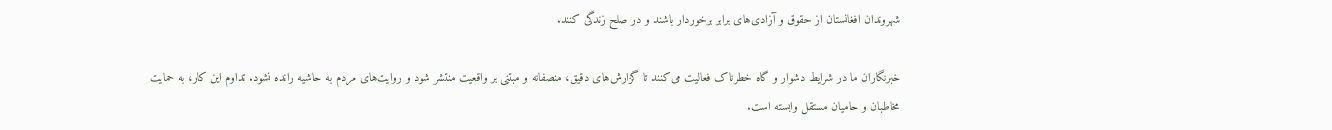شهروندان افغانستان از حقوق و آزادی‌های برابر برخوردار باشند و در صلح زندگی کنند.

خبرنگاران ما در شرایط دشوار و گاه خطرناک فعالیت می‌کنند تا گزارش‌های دقیق، منصفانه و مبتنی بر واقعیت منتشر شود و روایت‌های مردم به حاشیه رانده نشود. تداوم این کار، به حمایت مخاطبان و حامیان مستقل وابسته است.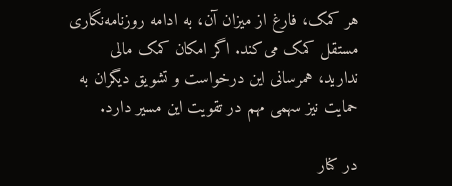هر کمک، فارغ از میزان آن، به ادامه روزنامه‌نگاری مستقل کمک می‌کند. اگر امکان کمک مالی ندارید، همرسانی این درخواست و تشویق دیگران به حمایت نیز سهمی مهم در تقویت این مسیر دارد.

در کنار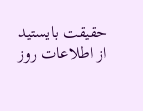حقیقت بایستید
از اطلاعات روز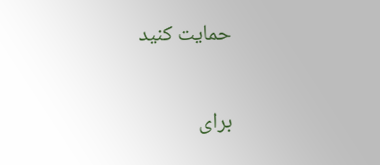حمایت کنید

برای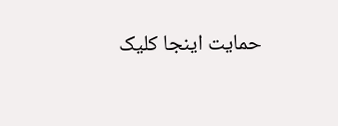حمایت اینجا کلیک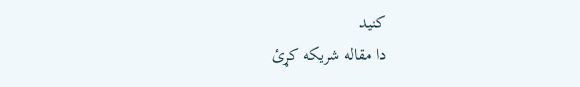کنید
دا مقاله شریکه کړئ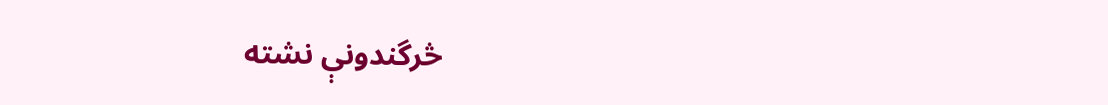څرگندونې نشته